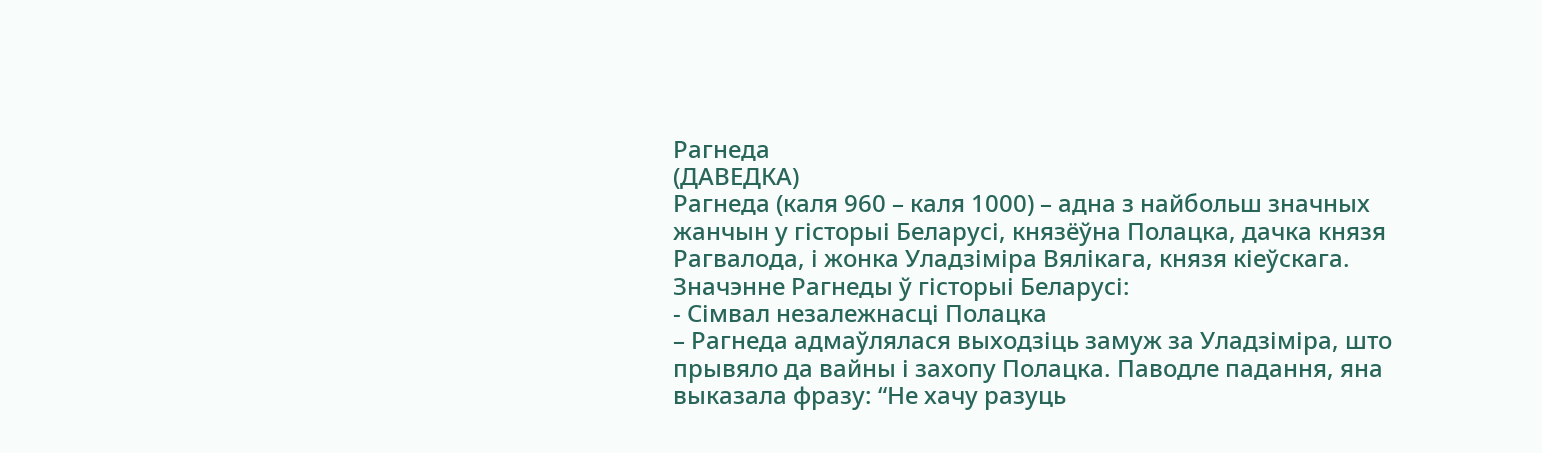Рагнеда
(ДАВЕДКА)
Рагнеда (каля 960 – каля 1000) – адна з найбольш значных жанчын у гісторыі Беларусі, князёўна Полацка, дачка князя Рагвалода, і жонка Уладзіміра Вялікага, князя кіеўскага.
Значэнне Рагнеды ў гісторыі Беларусі:
- Сімвал незалежнасці Полацка
– Рагнеда адмаўлялася выходзіць замуж за Уладзіміра, што прывяло да вайны і захопу Полацка. Паводле падання, яна выказала фразу: “Не хачу разуць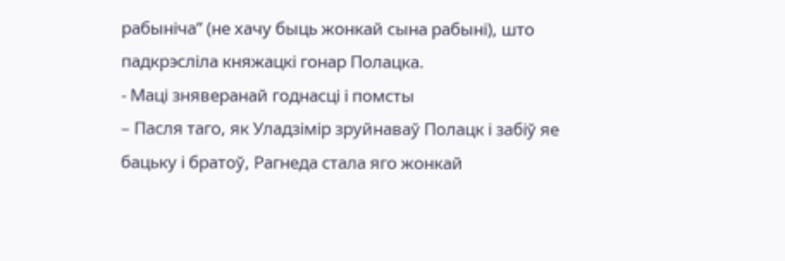рабыніча” (не хачу быць жонкай сына рабыні), што падкрэсліла княжацкі гонар Полацка.
- Маці зняверанай годнасці і помсты
– Пасля таго, як Уладзімір зруйнаваў Полацк і забіў яе бацьку і братоў, Рагнеда стала яго жонкай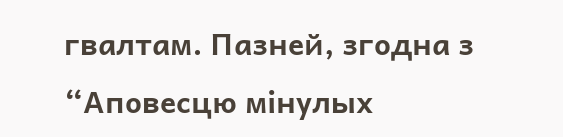гвалтам. Пазней, згодна з “Аповесцю мінулых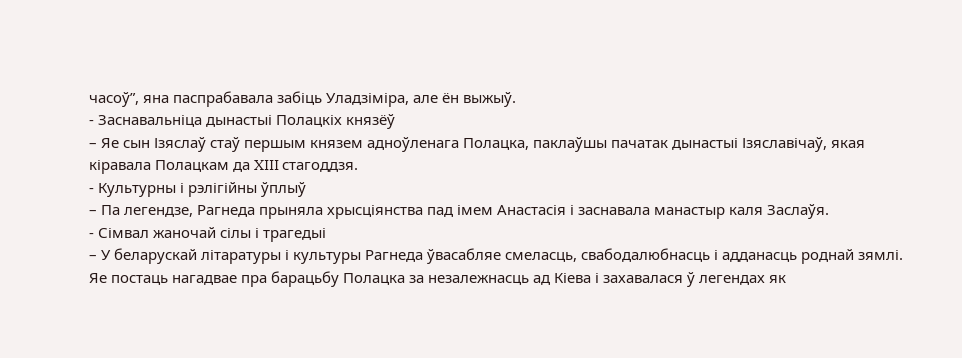часоў”, яна паспрабавала забіць Уладзіміра, але ён выжыў.
- Заснавальніца дынастыі Полацкіх князёў
– Яе сын Ізяслаў стаў першым князем адноўленага Полацка, паклаўшы пачатак дынастыі Ізяславічаў, якая кіравала Полацкам да XIII стагоддзя.
- Культурны і рэлігійны ўплыў
– Па легендзе, Рагнеда прыняла хрысціянства пад імем Анастасія і заснавала манастыр каля Заслаўя.
- Сімвал жаночай сілы і трагедыі
– У беларускай літаратуры і культуры Рагнеда ўвасабляе смеласць, свабодалюбнасць і адданасць роднай зямлі. Яе постаць нагадвае пра барацьбу Полацка за незалежнасць ад Кіева і захавалася ў легендах як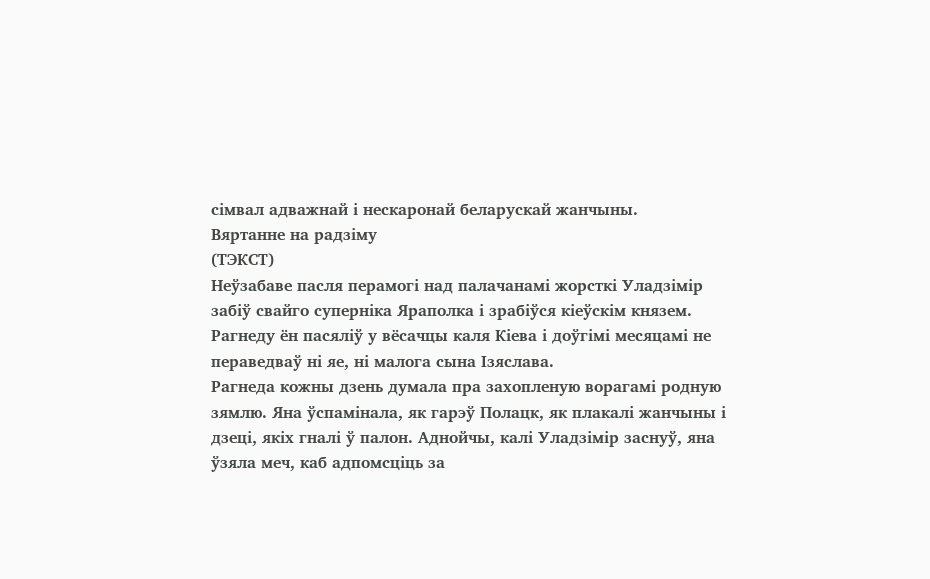сімвал адважнай і нескаронай беларускай жанчыны.
Вяртанне на радзіму
(ТЭКСТ)
Неўзабаве пасля перамогі над палачанамі жорсткі Уладзімір забіў свайго суперніка Яраполка і зрабіўся кіеўскім князем. Рагнеду ён пасяліў у вёсачцы каля Кіева і доўгімі месяцамі не пераведваў ні яе, ні малога сына Ізяслава.
Рагнеда кожны дзень думала пра захопленую ворагамі родную зямлю. Яна ўспамінала, як гарэў Полацк, як плакалі жанчыны і дзеці, якіх гналі ў палон. Аднойчы, калі Уладзімір заснуў, яна ўзяла меч, каб адпомсціць за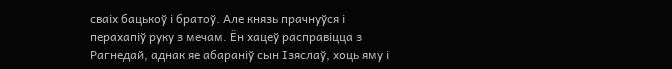сваіх бацькоў і братоў. Але князь прачнуўся і перахапіў руку з мечам. Ён хацеў расправіцца з Рагнедай, аднак яе абараніў сын Ізяслаў, хоць яму і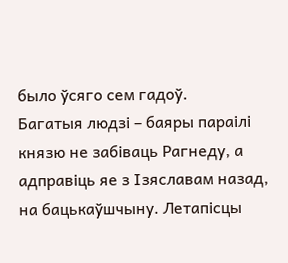было ўсяго сем гадоў.
Багатыя людзі – баяры параілі князю не забіваць Рагнеду, а адправіць яе з Ізяславам назад, на бацькаўшчыну. Летапісцы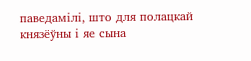паведамілі, што для полацкай князёўны і яе сына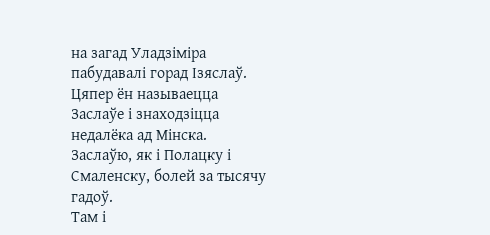на загад Уладзіміра пабудавалі горад Ізяслаў. Цяпер ён называецца Заслаўе і знаходзіцца недалёка ад Мінска. Заслаўю, як і Полацку і Смаленску, болей за тысячу гадоў.
Там і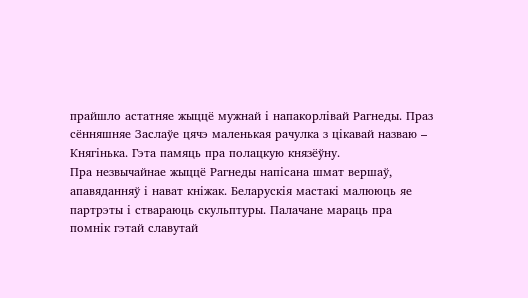прайшло астатняе жыццё мужнай і напакорлівай Рагнеды. Праз сённяшняе Заслаўе цячэ маленькая рачулка з цікавай назваю – Княгінька. Гэта памяць пра полацкую князёўну.
Пра незвычайнае жыццё Рагнеды напісана шмат вершаў, апавяданняў і нават кніжак. Беларускія мастакі малююць яе партрэты і ствараюць скульптуры. Палачане мараць пра помнік гэтай славутай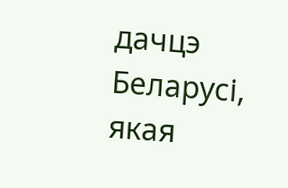дачцэ Беларусі, якая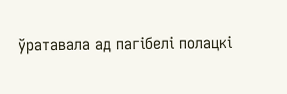ўратавала ад пагібелі полацкі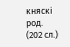княскі род.
(202 сл.)